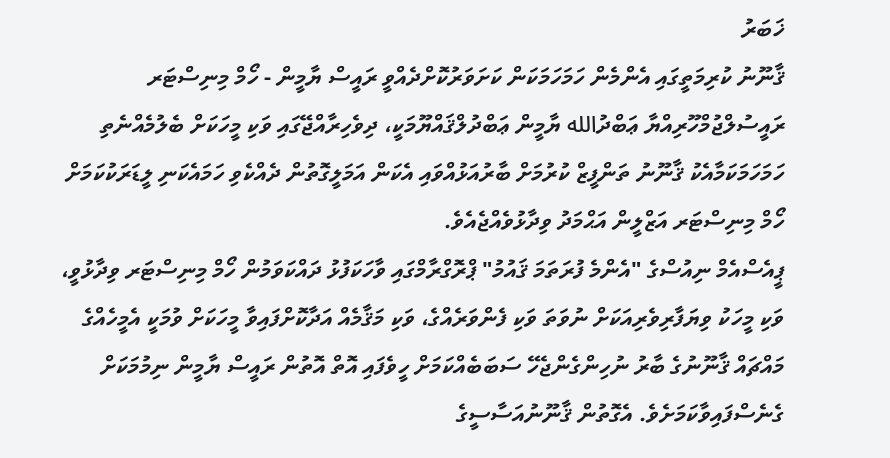ޚަބަރު
ޤާނޫނު ކުރިމަތީގައި އެންމެން ހަމަހަމަކަން ކަށަވަރުކޮށްދެއްވީ ރައީސް ޔާމީން - ހޯމް މިނިސްޓަރ
ރައީސުލްޖުމްހޫރިއްޔާ ޢަބްދުالله ޔާމީން ޢަބްދުލްޤައްޔޫމަކީ، ދިވެހިރާއްޖޭގައި ވަކި މީހަކަށް ބެލުމެއްނެތި ހަމަހަމަކަމާއެކު ޤާނޫނު ތަންފީޒް ކުރުމަށް ބާރުއަޅުއްވައި އެކަން އަމަލީގޮތުން ދެއްކެވި ހަމައެކަނި ލީޑަރަކުކަމަށް ހޯމް މިނިސްޓަރ އަޒްލީން އަޙްމަދު ވިދާޅުވެއްޖެއެވެ.
ޕީއެސްއެމް ނިއުސްގެ "އެންމެ ފުރަތަމަ ޤައުމު" ޕްރޮގްރާމްގައި ވާހަކަފުޅު ދައްކަވަމުން ހޯމް މިނިސްޓަރ ވިދާޅުވީ، ވަކި މީހަކު ވިޔަފާރިވެރިއަކަށް ނުވަތަ ވަކި ފެންވަރެއްގެ، ވަކި މަޤާމެއް އަދާކޮށްފައިވާ މީހަކަށް ވުމަކީ އެމީހެއްގެ މައްޗައް ޤާނޫނުގެ ބާރު ނުހިންގެންޖެހޭ ސަބަބެއްކަމަށް ހީވެފައި އޮތް އޮތުން ރައީސް ޔާމީން ނިމުމަކަށް ގެނެސްފައިވާކަމަށެވެ. އެގޮތުން ޤާނޫނުއަސާސީގެ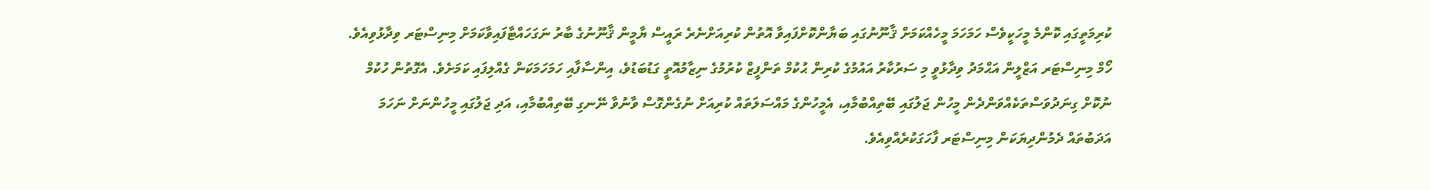ކުރިމަތީގައި ކޮންމެ މީހަކީވެސް ހަމަހަމަ މީހެއްކަމަށް ޤާނޫނުގައި ބަޔާންކޮށްފައިވާ އޮތުން ކުރިއަށްނެރެ ރައީސް ޔާމީން ޤާނޫނުގެ ބާރު ނަގަހައްޓާފައިވާކަމަށް މިނިސްޓަރ ވިދާޅުވިއެވެ.
ހޯމް މިނިސްޓަރ އަޒްލީން އަޙްމަދު ވިދާޅުވީ މި ސަރުކާރު އައުމުގެ ކުރިން ޙުކުމް ތަންފީޒް ކުރުމުގެ ނިޒާމުއޮތީ ގަޑުބަޑުވެ، އިންސާފާއި ހަމަހަމަކަން ގެއްލިފައި ކަމަށެވެ. އެގޮތުން ހުކުމް ނުކޮށް ގިނަދުވަސްތަކެއްވަންދެން މީހުން ޖަލުގައި ބޭތިއްބުމާއި، އެމީހުންގެ މައްސަލަތައް ކުރިއަށް ނުގެންގޮސް ވާނުވާ ނޭނގި ބޭތިއްބުމާއި، އަދި ޖަލުގައި މީހުންނަށް ނަހަމަ އަދަބުތައް ދެމުންދިޔަކަން މިނިސްޓަރ ފާހަގަކުރެއްވިއެވެ.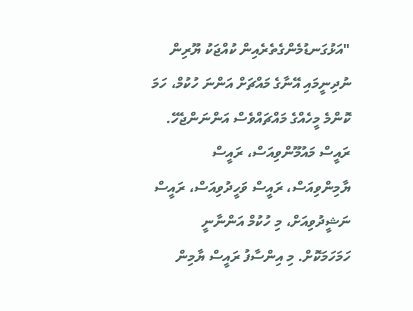"އަޅުގަނޑުމެންގެތެރެއިން ކުއްޖަކު ޔޫރިން ނުދިނީމައި އޭނާގެ މައްޗަށް އަންނަ ހުކުމް، ހަމަ ކޮންމެ މީހެއްގެ މައްޗައްވެސް އަންނަންޖެހޭ. ރައީސް މައުމޫންވިއަސް، ރައީސް ޔާމިންވިއަސް، ރައީސް ވަހީދުވިއަސް، ރައީސް ނަޝީދުވިއަށް، މި ހުކުމް އަންނާނީ ހަމަހަމަކޮށް. މި އިންސާފު ރައީސް ޔާމިން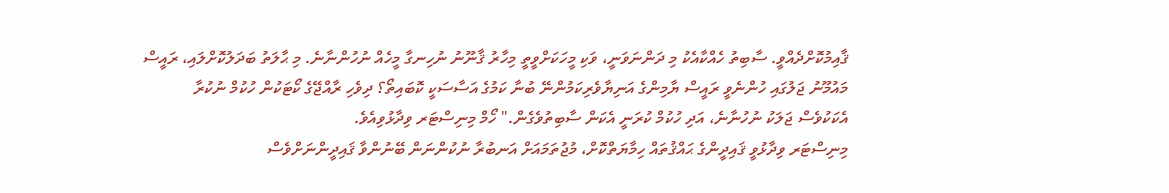ޤާއިމުކޮށްދެއްވީ. ސާބިތު ހެއްކާއެކު މި ދަންނަވަނީ، ވަކި މީހަކަށްވީތީ މިހާރު ޤާނޫނު ނުހިނގާ މީހެއް ނުހުންނާނެ. މި ޙާލަތު ބަދަލުކޮށްލައި، ރައީސް މައުމޫނު ޖަލުގައި ހުންނެވީ ރައީސް ޔާމިންގެ އަނިޔާވެރިކަމުންނޭ ބުނާ ކަމުގެ އަސާސަކީ ކޮބައިތޯ؟ ދިވެހި ރާއްޖޭގެ ކޯޓަކުން ހުކުމް ނުކުރާ އެކަކުވެސް ޖަލަކު ނުހުނާނެ، އަދި ހުކުމް ކުރަނީ އެކަން ސާބިތުވެގެން." ހޯމް މިނިސްޓަރ ވިދާޅުވިއެވެ.
މިނިސްޓަރ ވިދާޅުވީ ޤައިދީންގެ ޙައްޤުތައް ހިމާޔަތްކޮށް، މުޖުތަމައަށް އަނބުރާ ނުކުންނަން ބޭނުންވާ ޤައިދީންނަށްވެސް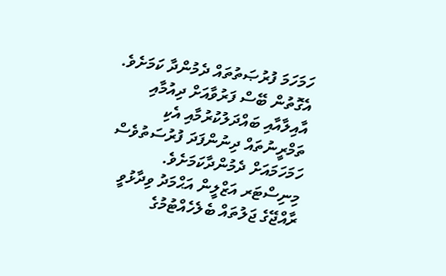ހަމަހަމަ ފުރުޞަތުތައް ދެމުންދާ ކަމަށެވެ. އެގޮތުން ބޭސް ފަރުވާއަށް ދިއުމާއި އާއިލާއާއި ބައްދަލުކުރުމާއި އެކި ތަމްރީނުތައް ދިނުންފަދަ ފުރުސަތުވެސް ހަމަހަމައަށް ދެމުންދާކަމަށެވެ.
މިނިސްޓަރ އަޒްލީން އަޙްމަދު ވިދާޅުވީ ރާއްޖޭގެ ޖަލުތައް ބެލެހެއްޓުމުގެ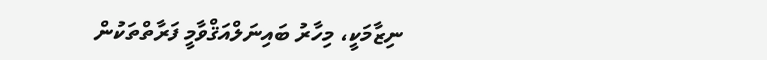ނިޒާމަކީ، މިހާރު ބައިނަލްއަޤްވާމީ ފަރާތްތަކުން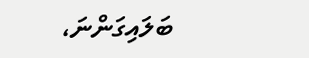ބަލައިގަންނަ،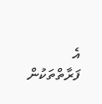އެ ފަރާތްތަކުން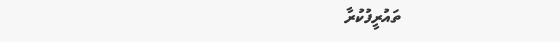ތައުރީފުކުރާ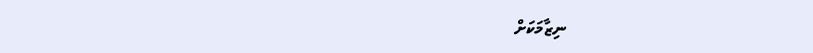ނިޒާމަކަށް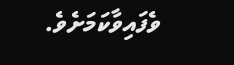ވެފައިވާކަމަށެވެ.